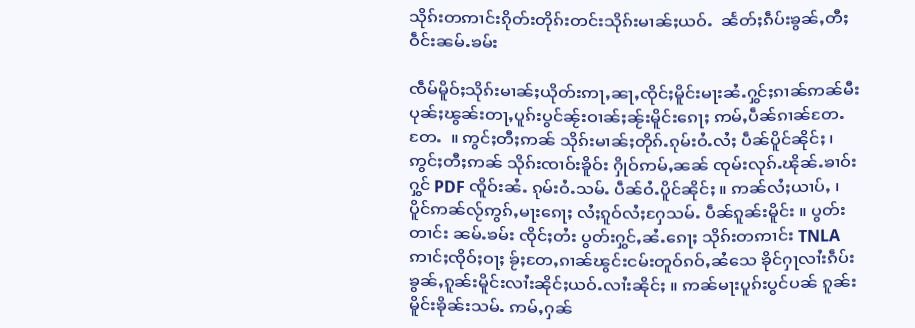သိုၵ်းတဢၢင်းၵိုတ်းတိုၵ်းတင်းသိုၵ်းမၢၼ်ႈယဝ်ႉ  ၼႅတ်ႈၵဵပ်းၶွၼ်ႇတီႈဝဵင်းၼမ်ႉၶမ်း

ၸဵမ်မိူဝ်ႈသိုၵ်းမၢၼ်ႈယိုတ်းဢႃႇၼႃႇၸိုင်ႈမိူင်းမႃးၼႆႉႁွင်ႈၵၢၼ်ဢၼ်မီးပုၼ်ႈၽွၼ်းတႃႇပူၵ်းပွင်ၼႂ်းဝၢၼ်ႈၼႂ်းမိူင်းၵေႃႈ ဢမ်ႇပဵၼ်ၵၢၼ်တႄႉတႄႉ  ။ ဢွင်ႈတီႈဢၼ် သိုၵ်းမၢၼ်ႈတိုၵ်ႉၵုမ်းဝႆႉလႆႈ ပဵၼ်ပိူင်ၼိုင်ႈ ၊ ဢွင်ႈတီႈဢၼ် သိုၵ်းၸၢဝ်းၶိူဝ်း ႁိုဝ်ဢမ်ႇၼၼ် ၸုမ်းလုၵ်ႉၽိုၼ်ႉၶၢဝ်းႁွင် PDF ၸိူဝ်းၼႆႉ ၵုမ်းဝႆႉသမ်ႉ ပဵၼ်ဝႆႉပိူင်ၼိုင်ႈ ။ ဢၼ်လႆႈယၢပ်ႇ ၊ ပိူင်ဢၼ်လႂ်ဢွၵ်ႇမႃးၵေႃႈ လႆႈၵူဝ်လႆႈႁႄသမ်ႉ ပဵၼ်ၵူၼ်းမိူင်း ။ ပွတ်းတၢင်း ၼမ်ႉၶမ်း ၸိုင်ႈတႆး ပွတ်းႁွင်ႇၼႆႉၵေႃႈ သိုၵ်းတဢၢင်း TNLA ဢၢင်ႈၸိုဝ်ႈဝႃႈ ၶႂ်ႈတႄႇၵၢၼ်ၽွင်းငမ်းတူဝ်ၵဝ်ႇၼႆသေ ၶိုင်ႁႃလၢႆးၵဵပ်းၶွၼ်ႇၵူၼ်းမိူင်းလၢႆးၼိုင်ႈယဝ်ႉလၢႆးၼိုင်ႈ ။ ဢၼ်မႃးပူၵ်းပွင်ပၼ် ၵူၼ်းမိူင်းၶိုၼ်းသမ်ႉ ဢမ်ႇႁၼ်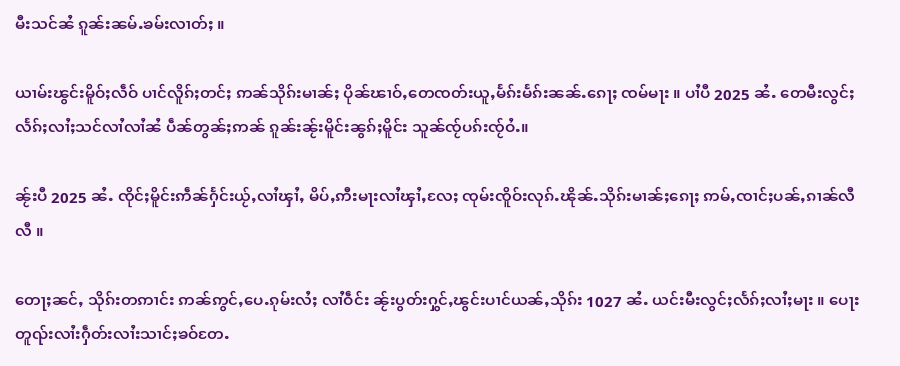မီးသင်ၼႆ ၵူၼ်းၼမ်ႉၶမ်းလၢတ်ႈ ။

ယၢမ်းၽွင်းမိူဝ်ႈလဵဝ် ပၢင်လိူၵ်ႈတင်ႈ ဢၼ်သိုၵ်းမၢၼ်ႈ ပိုၼ်ၽၢဝ်ႇတေၸတ်းယူႇမႅၵ်းမႅၵ်းၼၼ်ႉၵေႃႈ ၸမ်မႃး ။ ပၢႆပီ 2025 ၼႆႉ တေမီးလွင်ႈလႅၵ်ႈလၢႆႈသင်လၢႆလၢႆၼႆ ပဵၼ်တွၼ်ႈဢၼ် ၵူၼ်းၼႂ်းမိူင်းၼွၵ်ႈမိူင်း သူၼ်ၸႂ်ပၵ်းၸႂ်ဝႆႉ။

ၼႂ်းပီ 2025 ၼႆႉ ၸိုင်ႈမိူင်းဢဵၼ်ႁႅင်းယႂ်ႇလၢႆၾၢႆႇ မိပ်ႇဢီးမႃးလၢႆၾၢႆႇလႄႈ ၸုမ်းၸိူဝ်းလုၵ်ႉၽိုၼ်ႉသိုၵ်းမၢၼ်ႈၵေႃႈ ဢမ်ႇၸၢင်ႈပၼ်ႇၵၢၼ်လီလီ ။

တေႃႈၼင်ႇ သိုၵ်းတဢၢင်း ဢၼ်ဢွင်ႇပေႉၵုမ်းလႆႈ လၢႆဝဵင်း ၼႂ်းပွတ်းႁွင်ႇၽွင်းပၢင်ယၼ်ႇသိုၵ်း 1027 ၼႆႉ ယင်းမီးလွင်ႈလႅၵ်ႈလၢႆႈမႃး ။ ပေႃးတူၺ်းလၢႆးႁဵတ်းလၢႆးသၢင်ႈၶဝ်တႄႉ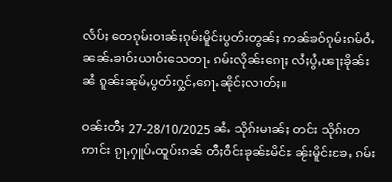လႅပ်ႈ တေၵုမ်းဝၢၼ်ႈၵုမ်းမိူင်းပွတ်းတွၼ်ႈ ဢၼ်ၶဝ်ၵုမ်းၵမ်ဝႆႉၼၼ်ႉၶၢဝ်းယၢဝ်းသေတႃႉ ၵမ်းလိုၼ်းၵေႃႈ လႆႈပွႆႇၽႃႈၶိုၼ်း ၼႆ ၵူၼ်းၼုမ်ႇပွတ်းႁွင်ႇၵေႃႉၼိုင်ႈလၢတ်ႈ။

ဝၼ်းတီႈ 27-28/10/2025 ၼႆႉ သိုၵ်းမၢၼ်ႈ တင်း သိုၵ်းတဢၢင်း ၵႂႃႇႁူပ်ႉထူပ်းၵၼ် တီႈဝဵင်းၶုၼ်ႊမိင်ႊ ၼႂ်းမိူင်းၶႄႇ ၵမ်း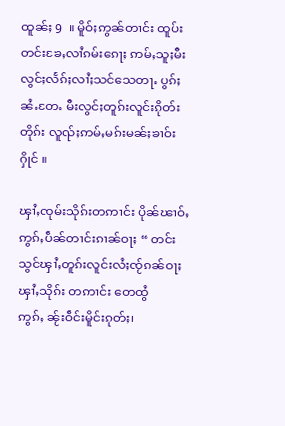ထူၼ်ႈ 9  ။ မိူဝ်ႈဢွၼ်တၢင်း ထူပ်းတင်းၶႄႇလၢႆၵမ်းၵေႃႈ ဢမ်ႇသူႈမီးလွင်ႈလႅၵ်ႈလၢႆႈသင်သေတႃႉ ပွၵ်ႈၼႆႉတႄႉ မီးလွင်ႈတူၵ်းလူင်းၵိုတ်းတိုၵ်း လူၺ်ႈဢမ်ႇမၵ်းမၼ်ႈၶၢဝ်းႁိုင် ။

ၾၢႆႇၸုမ်းသိုၵ်းတဢၢင်း ပိုၼ်ၽၢဝ်ႇဢွၵ်ႇပဵၼ်တၢင်းၵၢၼ်ဝႃႈ “ တင်းသွင်ၾၢႆႇတူၵ်းလူင်းလႆႈၸႂ်ၵၼ်ဝႃႈ ၾၢႆႇသိုၵ်း တဢၢင်း တေထွႆဢွၵ်ႇ ၼႂ်းဝဵင်းမိူင်းၵုတ်ႈ၊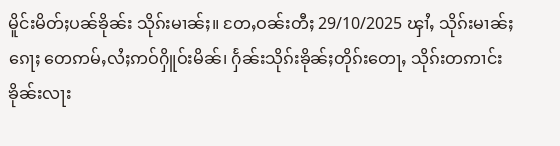မိူင်းမိတ်ႈပၼ်ၶိုၼ်း သိုၵ်းမၢၼ်ႈ။ တႄႇဝၼ်းတီႈ 29/10/2025 ၾၢႆႇ သိုၵ်းမၢၼ်ႈၵေႃႈ တေဢမ်ႇလႆႈဢဝ်ႁိူဝ်းမိၼ်၊ ႁႅၼ်းသိုၵ်းၶိုၼ်ႈတိုၵ်းတေႃႇ သိုၵ်းတဢၢင်းၶိုၼ်းလႃး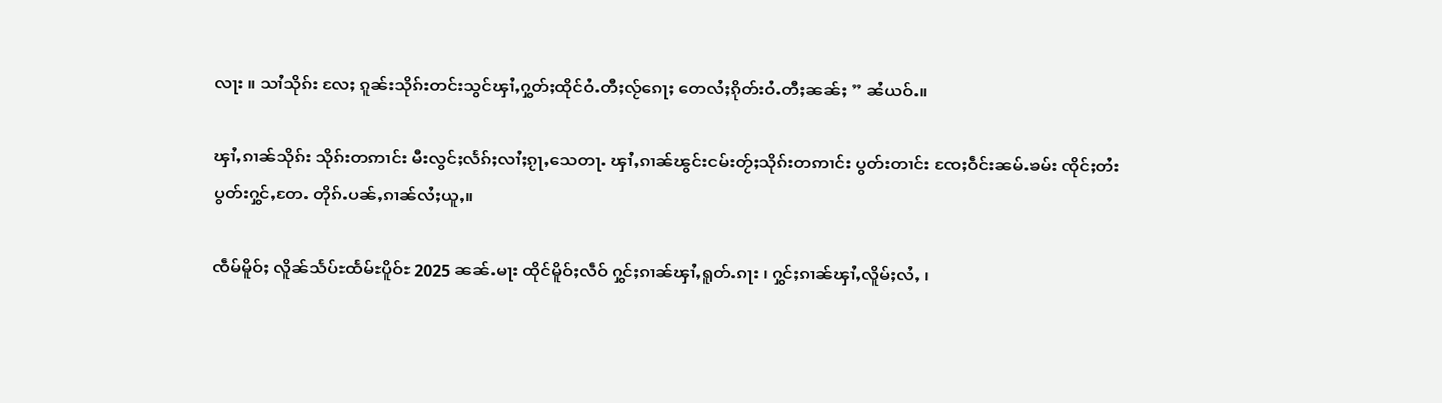လႃး ။ သၢႆသိုၵ်း လႄႈ ၵူၼ်းသိုၵ်းတင်းသွင်ၾၢႆႇႁွတ်ႈထိုင်ဝႆႉတီႈလႂ်ၵေႃႈ တေလႆႈၵိုတ်းဝႆႉတီႈၼၼ်ႈ ” ၼႆယဝ်ႉ။

ၾၢႆႇၵၢၼ်သိုၵ်း သိုၵ်းတဢၢင်း မီးလွင်ႈလႅၵ်ႈလၢႆႈၵႂႃႇသေတႃႉ ၾၢႆႇၵၢၼ်ၽွင်းငမ်းတႂ်ႈသိုၵ်းတဢၢင်း ပွတ်းတၢင်း ၸႄႈဝဵင်းၼမ်ႉၶမ်း ၸိုင်ႈတႆးပွတ်းႁွင်ႇတႄႉ တိုၵ်ႉပၼ်ႇၵၢၼ်လႆႈယူႇ။

ၸဵမ်မိူဝ်ႈ လိူၼ်သႅပ်ႊထႅမ်ႊပိူဝ်ႊ 2025 ၼၼ်ႉမႃး ထိုင်မိူဝ်ႈလဵဝ် ႁွင်ႈၵၢၼ်ၾၢႆႇရူတ်ႉၵႃး ၊ ႁွင်ႈၵၢၼ်ၾၢႆႇလိူမ်ႈလႆႇ ၊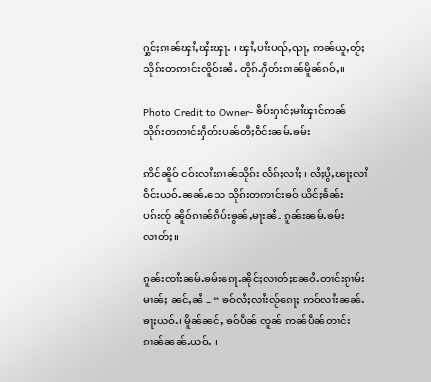ႁွင်ႈၵၢၼ်ၾၢႆႇၾႆးၾႃႉ ၊ ၾၢႆႇပၢႆးပၺ်ႇၺႃႇ ဢၼ်ယူႇတႂ်ႈသိုၵ်းတဢၢင်းၸိူဝ်းၼႆႉ တိုၵ်ႉႁဵတ်းၵၢၼ်မိူၼ်ၵဝ်ႇ။

Photo Credit to Owner- ၶီပ်းႁၢင်ႈမၢႆၾၢင်ဢၼ်သိုၵ်းတဢၢင်းႁဵတ်းပၼ်တီႈဝဵင်းၼမ်ႉၶမ်း

ဢိင်ၼိူဝ် ငဝ်းလၢႆးၵၢၼ်သိုၵ်း လႅၵ်ႈလၢႆႈ ၊ လႆႈပွႆႇၽႃႈလၢႆဝဵင်းယဝ်ႉၼၼ်ႉသေ သိုၵ်းတဢၢင်းၶဝ် ယိင်ႈၶႅၼ်းပၵ်းၸႂ် ၼိူဝ်ၵၢၼ်ၵဵပ်းၶွၼ်ႇမႃးၼႆ- ၵူၼ်းၼမ်ႉၶမ်းလၢတ်ႈ။

ၵူၼ်းၸၢႆးၼမ်ႉၶမ်းၵေႃႉၼိုင်ႈလၢတ်ႈၼႄဝႆႉတၢင်းၵႂၢမ်းမၢၼ်ႈ ၼင်ႇၼႆ – “ ၶဝ်လႆႈလၢႆးလႂ်ၵေႃႈ ဢဝ်လၢႆးၼၼ်ႉၶႃႈယဝ်ႉ၊ မိူၼ်ၼင်ႇ ၶဝ်ပဵၼ် ၸူၼ် ဢၼ်ပဵၼ်တၢင်းၵၢၼ်ၼၼ်ႉယဝ်ႉ ၊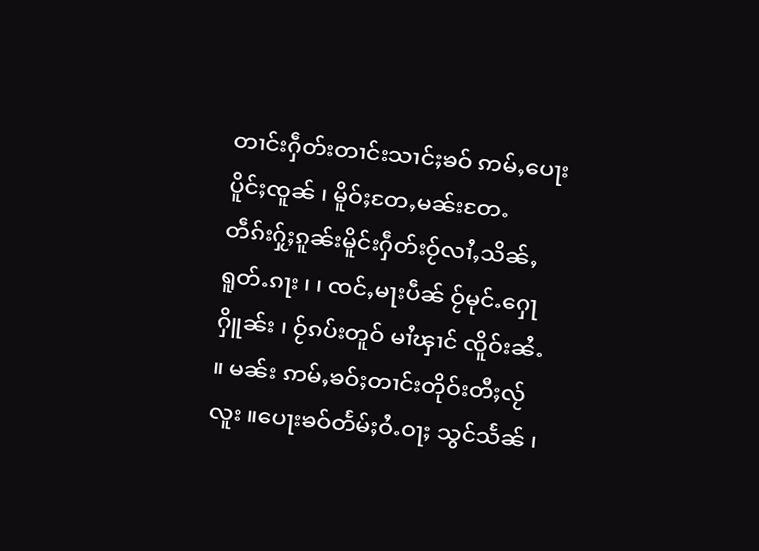တၢင်းႁဵတ်းတၢင်းသၢင်ႈၶဝ် ဢမ်ႇပေႃးပိူင်ႈၸူၼ် ၊ မိူဝ်ႈတႄႇမၼ်းတႄႉ တဵၵ်းႁႂ်ႈၵူၼ်းမိူင်းႁဵတ်းဝႂ်လၢႆႇသိၼ်ႇရူတ်ႉၵႃး ၊ ၊ ၸင်ႇမႃးပဵၼ် ဝႂ်မုင်ႉႁေႃႁိူၼ်း ၊ ဝႂ်ၵပ်းတူဝ် မၢႆၾၢင် ၸိူဝ်းၼႆႉ ။ မၼ်း ဢမ်ႇၶဝ်ႈတၢင်းတိုဝ်းတီႈလႂ်လူး ။ပေႃးၶဝ်တႅမ်ႈဝႆႉဝႃႈ သွင်သႅၼ် ၊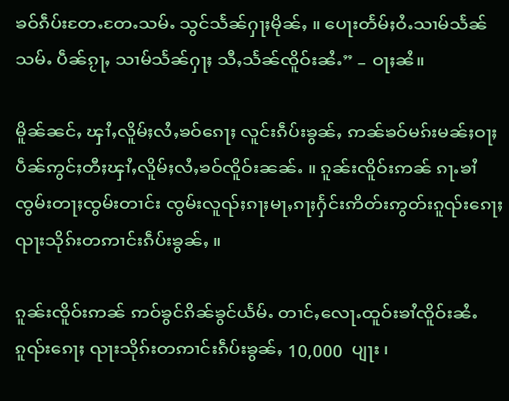ၶဝ်ၵဵပ်းတႄႉတႄႉသမ်ႉ သွင်သႅၼ်ႁႃႈမိုၼ်ႇ ။ ပေႃးတႅမ်ႈဝႆႉသၢမ်သႅၼ်သမ်ႉ ပဵၼ်ၵႂႃႇ သၢမ်သႅၼ်ႁႃႈ သီႇသႅၼ်ၸိူဝ်းၼႆႉ” – ဝႃႈၼႆ။

မိူၼ်ၼင်ႇ ၾၢႆႇလိူမ်ႈလႆႇၶဝ်ၵေႃႈ လူင်းၵဵပ်းၶွၼ်ႇ ဢၼ်ၶဝ်မၵ်းမၼ်ႈဝႃႈ ပဵၼ်ဢွင်ႈတီႈၾၢႆႇလိူမ်ႈလႆႇၶဝ်ၸိူဝ်းၼၼ်ႉ ။ ၵူၼ်းၸိူဝ်းဢၼ် ၵႃႉၶၢႆၸွမ်းတႃႈၸွမ်းတၢင်း ၸွမ်းလူၺ်ႈၵႃႈမႃႇၵႃႈႁႅင်းဢိတ်းဢွတ်းၵူၺ်းၵေႃႈ ၺႃးသိုၵ်းတဢၢင်းၵဵပ်းၶွၼ်ႇ ။

ၵူၼ်းၸိူဝ်းဢၼ် ဢဝ်ၶွင်ၵိၼ်ၶွင်ယႅမ်ႉ တၢင်ႇလေႃႉထူဝ်းၶၢႆၸိူဝ်းၼႆႉၵူၺ်းၵေႃႈ ၺႃးသိုၵ်းတဢၢင်းၵဵပ်းၶွၼ်ႇ 10,000  ပျႃး ၊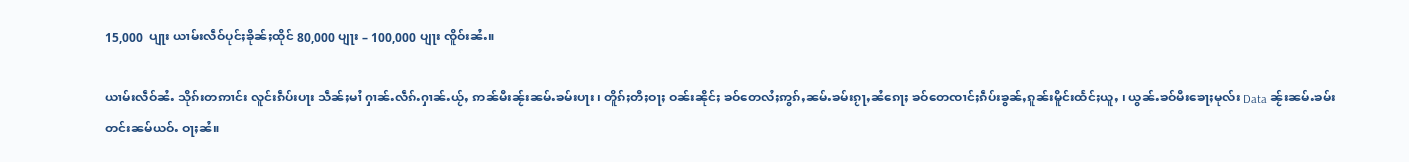15,000  ပျႃး ယၢမ်းလဵဝ်ပုင်ႈၶိုၼ်ႈထိုင် 80,000 ပျႃး – 100,000 ပျႃး ၸိူဝ်းၼႆႉ။

ယၢမ်းလဵဝ်ၼႆႉ သိုၵ်းတဢၢင်း လူင်းၵဵပ်းပႃး သဵၼ်ႈမၢႆ ႁၢၼ်ႉလဵၵ်ႉႁၢၼ်ႉယႂ်ႇ ဢၼ်မီးၼႂ်းၼမ်ႉၶမ်းပႃး ၊ တိူၵ်ႈတီႈဝႃႈ ဝၼ်းၼိုင်ႈ ၶဝ်တေလႆႈဢွၵ်ႇၼမ်ႉၶမ်းၵႂႃႇၼႆၵေႃႈ ၶဝ်တေၸၢင်ႈၵဵပ်းၶွၼ်ႇၵူၼ်းမိူင်းထႅင်ႈယူႇ ၊ ယွၼ်ႉၶဝ်မီးၶေႃႈမုလ်း Data ၼႂ်းၼမ်ႉၶမ်းတင်းၼမ်ယဝ်ႉ ဝႃႈၼႆ။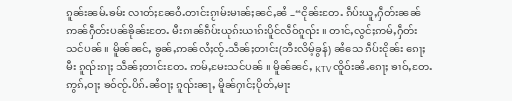ၵူၼ်းၼမ်ႉၶမ်း လၢတ်ႈၼႄဝႆႉတၢင်းၵႂၢမ်းမၢၼ်ႈၼင်ႇၼႆ –“ငိုၼ်းတႄႉ ၵဵပ်းယူႇႁဵတ်းၼၼ် ဢၼ်ႁဵတ်းပၼ်ၶိုၼ်းတႄႉ မီးၵၢၼ်ၵဵပ်းယုၵ်းယၢၵ်းပိူင်လဵဝ်ၵူၺ်း ။ တၢင်ႇလွင်ႈဢမ်ႇႁဵတ်းသင်ပၼ် ။ မိူၼ်ၼင်ႇ ၶွၼ်ႇဢၼ်လႆႈၸႂ်ႉသဵၼ်ႈတၢင်း(ဘီးလိမ့်ခွန်) ၼႆသေ ၵဵပ်းငိုၼ်း ၵေႃႈမီး ၵူၺ်းၵႃႈ သဵၼ်ႈတၢင်းတႄႉ ဢမ်ႇမႄးသင်ပၼ် ။ မိူၼ်ၼင်ႇ KTV ၸိူဝ်းၼႆႉၵေႃႈ ၶၢဝ်ႇတႄႉဢွၵ်ႇဝႃႈ ၶဝ်ၸႂ်ႉပိၵ်ႉၼႆဝႃႈ ၵူၺ်းၼႃႇ မိူၼ်ႁၢင်ႈပိုတ်ႇမႃး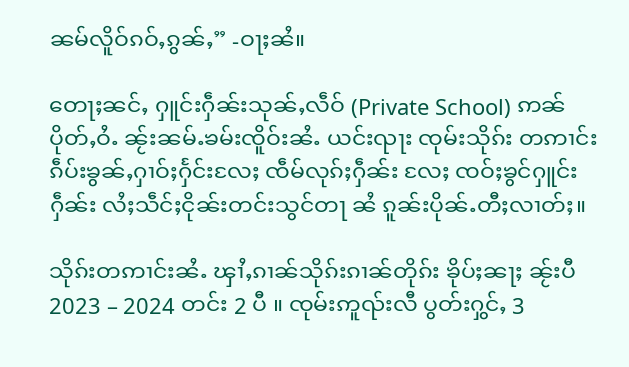ၼမ်လိူဝ်ၵဝ်ႇၵွၼ်ႇ” -ဝႃႈၼႆ။

တေႃႈၼင်ႇ ႁူင်းႁဵၼ်းသုၼ်ႇလဵဝ် (Private School) ဢၼ်ပိုတ်ႇဝႆႉ ၼႂ်းၼမ်ႉၶမ်းၸိူဝ်းၼႆႉ ယင်းၺႃး ၸုမ်းသိုၵ်း တဢၢင်း ၵဵပ်းၶွၼ်ႇႁၢဝ်ႈႁႅင်းလႄႈ ၸဵမ်လုၵ်ႈႁဵၼ်း လႄႈ ၸဝ်ႈၶွင်ႁူင်းႁဵၼ်း လႆႈသဵင်ႈငိုၼ်းတင်းသွင်တႃ ၼႆ ၵူၼ်းပိုၼ်ႉတီႈလၢတ်ႈ။

သိုၵ်းတဢၢင်းၼႆႉ ၾၢႆႇၵၢၼ်သိုၵ်းၵၢၼ်တိုၵ်း ၶိုပ်ႈၼႃႈ ၼႂ်းပီ 2023 – 2024 တင်း 2 ပီ ။ ၸုမ်းဢူၺ်းလီ ပွတ်းႁွင်ႇ 3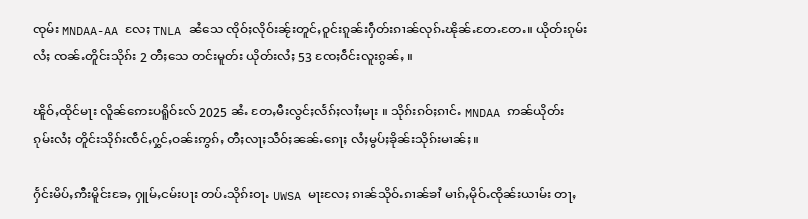ၸုမ်း MNDAA-AA လႄႈ TNLA ၼႆသေ ၸိုဝ်ႈလိုဝ်းၼႂ်းတူင်ႇဝူင်းၵူၼ်းႁဵတ်းၵၢၼ်လုၵ်ႉၽိုၼ်ႉတႄႉတႄႉ။ ယိုတ်းၵုမ်း လႆႈ ၸၼ်ႉတိူင်းသိုၵ်း 2 တီႈသေ တင်းမူတ်း ယိုတ်းလႆႈ 53 ၸႄႈဝဵင်းလူးၵွၼ်ႇ ။

ၽိူဝ်ႇထိုင်မႃး လိူၼ်ဢေႊပရိူဝ်ႊလ် 2025 ၼႆႉ တႄႇမီးလွင်ႈလႅၵ်ႈလၢႆႈမႃး ။ သိုၵ်းၵဝ်ႈၵၢင်ႉ MNDAA ဢၼ်ယိုတ်း ၵုမ်းလႆႈ တိူင်းသိုၵ်းၸဵင်ႇႁွင်ႇဝၼ်းဢွၵ်ႇ တီႈလႃႈသဵဝ်ႈၼၼ်ႉၵေႃႈ လႆႈမွပ်ႈၶိုၼ်းသိုၵ်းမၢၼ်ႈ။

ႁႅင်းမိပ်ႇဢီးမိူင်းၶႄႇ ႁူမ်ႇငမ်းပႃး တပ်ႉသိုၵ်းဝႃႉ UWSA မႃးလႄႈ ၵၢၼ်သိုဝ်ႉၵၢၼ်ၶၢႆ မၢၵ်ႇမိုဝ်ႉၸိုၼ်းယၢမ်း တႃႇ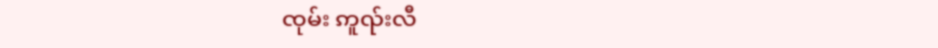ၸုမ်း ဢူၺ်းလီ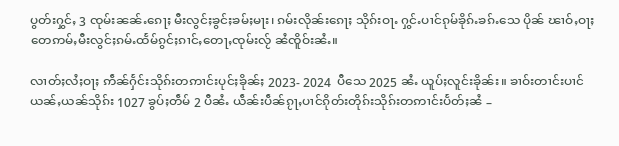ပွတ်းႁွင်ႇ 3 ၸုမ်းၼၼ်ႉၵေႃႈ မီးလွင်ႈၶွင်ႈၶမ်ႈမႃး၊ ၵမ်းလိုၼ်းၵေႃႈ သိုၵ်းဝႃႉ ႁွင်ႉပၢင်ၵုမ်ၶိုၵ်ႉၶၵ်ႉသေ ပိုၼ် ၽၢဝ်ႇဝႃႈ တေဢမ်ႇမီးလွင်ႈၵမ်ႉထႅမ်ၵွင်ႈၵၢင်ႇတေႃႇၸုမ်းလႂ် ၼႆၸိူဝ်းၼႆႉ။

လၢတ်ႈလႆႈဝႃႈ ဢဵၼ်ႁႅင်းသိုၵ်းတဢၢင်းပုင်ႈၶိုၼ်ႈ 2023- 2024  ပီသေ 2025 ၼႆႉ ယူပ်ႈလူင်းၶိုၼ်း။ ၶၢဝ်းတၢင်းပၢင်ယၼ်ႇယၼ်သိုၵ်း 1027 ၶွပ်ႈတဵမ် 2 ပီၼႆႉ ယဵၼ်းပဵၼ်ၵႂႃႇပၢင်ၵိုတ်းတိုၵ်းသိုၵ်းတဢၢင်းပႅတ်ႈၼႆ –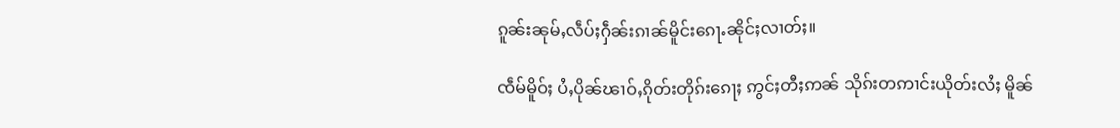ၵူၼ်းၼုမ်ႇလဵပ်ႈႁဵၼ်းၵၢၼ်မိူင်းၵေႃႉၼိုင်ႈလၢတ်ႈ။

ၸဵမ်မိူဝ်ႈ ပႆႇပိုၼ်ၽၢဝ်ႇၵိုတ်းတိုၵ်းၵေႃႈ ဢွင်ႈတီႈဢၼ် သိုၵ်းတဢၢင်းယိုတ်းလႆႈ မိူၼ်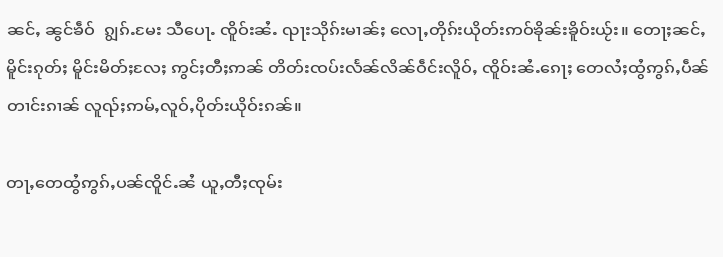ၼင်ႇ ၼွင်ၶဵဝ်  ၵျွၵ်ႉမႄး သီပေႃႉ ၸိူဝ်းၼႆႉ ၺႃးသိုၵ်းမၢၼ်ႈ လေႃႇတိုၵ်းယိုတ်းဢဝ်ၶိုၼ်းၶိူဝ်းယႂ်း။ တေႃႈၼင်ႇ မိူင်းၵုတ်ႈ မိူင်းမိတ်ႈလႄႈ ဢွင်ႈတီႈဢၼ် တိတ်းၸပ်းလႅၼ်လိၼ်ဝဵင်းလိူဝ်ႇ ၸိူဝ်းၼႆႉၵေႃႈ တေလႆႈထွႆဢွၵ်ႇပဵၼ်တၢင်းၵၢၼ် လူၺ်ႈဢမ်ႇလူဝ်ႇပိုတ်းယိုဝ်းၵၼ်။

တႃႇတေထွႆဢွၵ်ႇပၼ်ၸိူင်ႉၼႆ ယူႇတီႈၸုမ်း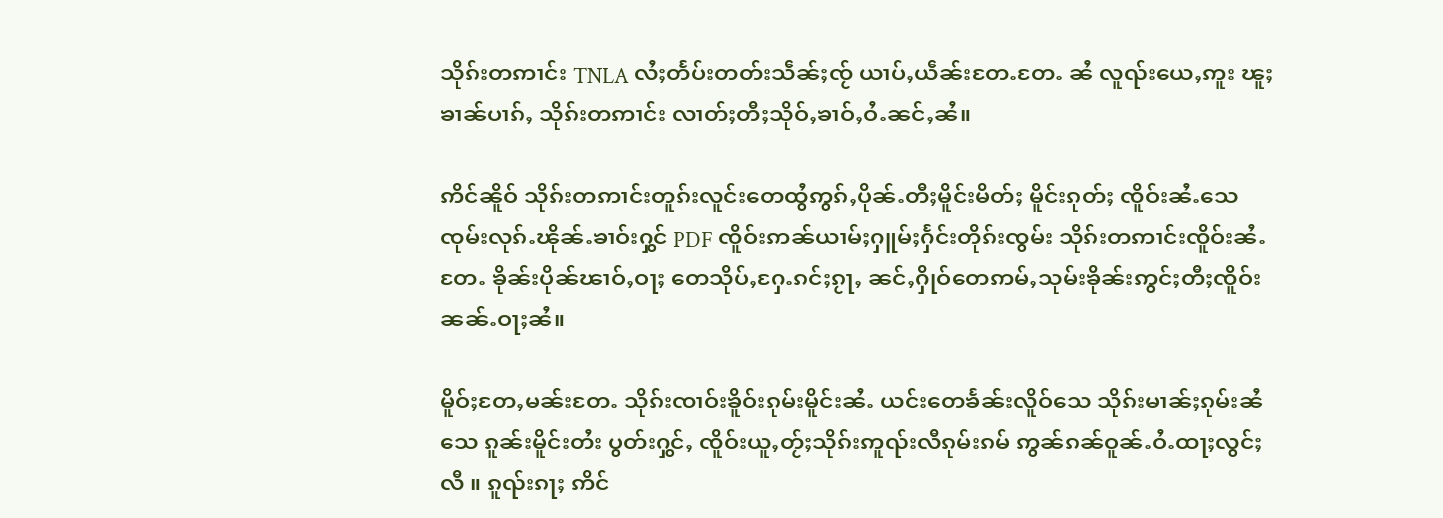သိုၵ်းတဢၢင်း TNLA လႆႈတႅပ်းတတ်းသဵၼ်ႈၸႂ် ယၢပ်ႇယဵၼ်းတႄႉတႄႉ ၼႆ လူၺ်းယေႇဢူး ၽူႈၶၢၼ်ပၢၵ်ႇ သိုၵ်းတဢၢင်း လၢတ်ႈတီႈသိုဝ်ႇၶၢဝ်ႇဝႆႉၼင်ႇၼႆ။

ဢိင်ၼိူဝ် သိုၵ်းတဢၢင်းတူၵ်းလူင်းတေထွႆဢွၵ်ႇပိုၼ်ႉတီႈမိူင်းမိတ်ႈ မိူင်းၵုတ်ႈ ၸိူဝ်းၼႆႉသေ ၸုမ်းလုၵ်ႉၽိုၼ်ႉၶၢဝ်းႁွင် PDF ၸိူဝ်းဢၼ်ယၢမ်ႈႁူမ်ႈႁႅင်းတိုၵ်းၸွမ်း သိုၵ်းတဢၢင်းၸိူဝ်းၼႆႉတႄႉ ၶိုၼ်းပိုၼ်ၽၢဝ်ႇဝႃႈ တေသိုပ်ႇႁႄႉၵင်ႈၵႂႃႇ ၼင်ႇႁိုဝ်တေဢမ်ႇသုမ်းၶိုၼ်းဢွင်ႈတီႈၸိူဝ်းၼၼ်ႉဝႃႈၼႆ။

မိူဝ်ႈတႄႇမၼ်းတႄႉ သိုၵ်းၸၢဝ်းၶိူဝ်းၵုမ်းမိူင်းၼႆႉ ယင်းတေၶႅၼ်းလိူဝ်သေ သိုၵ်းမၢၼ်ႈၵုမ်းၼႆသေ ၵူၼ်းမိူင်းတႆး ပွတ်းႁွင်ႇ ၸိူဝ်းယူႇတႂ်ႈသိုၵ်းဢူၺ်းလီၵုမ်းၵမ် ဢွၼ်ၵၼ်ဝူၼ်ႉဝႆႉထႃႈလွင်ႈလီ ။ ၵူၺ်းၵႃႈ ဢိင်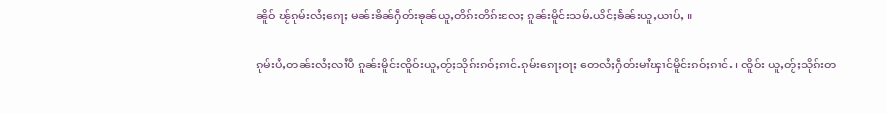ၼိူဝ် ၽႂ်ၵုမ်းလႆႈၵေႃႈ မၼ်းၶိၼ်ႁဵတ်းၶုၼ်ယူႇတိၵ်းတိၵ်းလႄႈ ၵူၼ်းမိူင်းသမ်ႉယိင်ႈၶႅၼ်းယူႇယၢပ်ႇ ။

ၵုမ်းပႆႇတၼ်းလႆႈလၢႆပီ ၵူၼ်းမိူင်းၸိူဝ်းယူႇတႂ်ႈသိုၵ်းၵဝ်ႈၵၢင်ႉၵုမ်းၵေႃႈဝႃႈ တေလႆႈႁဵတ်းမၢႆၾၢင်မိူင်းၵဝ်ႈၵၢင်ႉ ၊ ၸိူဝ်း ယူႇတႂ်ႈသိုၵ်းတ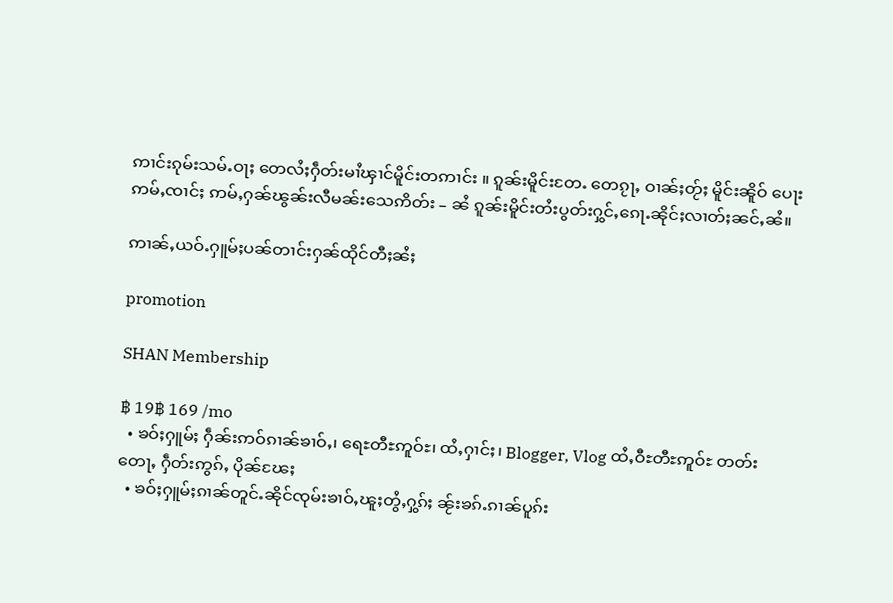ဢၢင်းၵုမ်းသမ်ႉဝႃႈ တေလႆႈႁဵတ်းမၢႆၾၢင်မိူင်းတဢၢင်း ။ ၵူၼ်းမိူင်းတႄႉ တေၵႂႃႇ ဝၢၼ်ႈတႂ်ႈ မိူင်းၼိူဝ် ပေႃးဢမ်ႇၸၢင်ႈ ဢမ်ႇႁၼ်ၽွၼ်းလီမၼ်းသေဢိတ်း – ၼႆ ၵူၼ်းမိူင်းတႆးပွတ်းႁွင်ႇၵေႃႉၼိုင်ႈလၢတ်ႈၼင်ႇၼႆ။

ဢၢၼ်ႇယဝ်ႉႁူမ်ႈပၼ်တၢင်းႁၼ်ထိုင်တီႈၼႆႈ

promotion

SHAN Membership

฿ 19฿ 169 /mo
  • ၶဝ်ႈႁူမ်ႈ ႁဵၼ်းဢဝ်ၵၢၼ်ၶၢဝ်ႇ၊ ရေႊတီႊဢူဝ်ႊ၊ ထႆႇႁၢင်ႈ၊ Blogger, Vlog ထႆႇဝီႊတီႊဢူဝ်ႊ တတ်းတေႃႇ ႁဵတ်းဢွၵ်ႇ ပိုၼ်ၽႄႈ
  • ၶဝ်ႈႁူမ်ႈၵၢၼ်တူင်ႉၼိုင်ၸုမ်းၶၢဝ်ႇၽူႈတွႆႇႁွၵ်ႈ ၼႂ်းၶၵ်ႉၵၢၼ်ပူၵ်း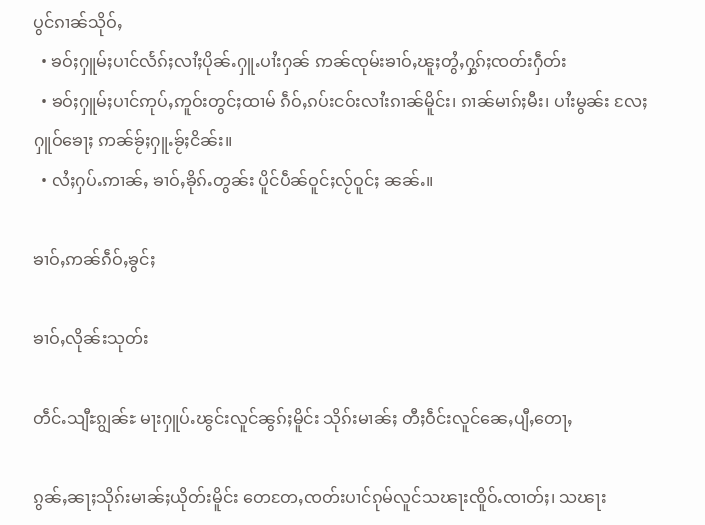ပွင်ၵၢၼ်သိုဝ်ႇ
  • ၶဝ်ႈႁူမ်ႈပၢင်လႅၵ်ႈလၢႆႈပိုၼ်ႉႁူႉပၢႆးႁၼ် ဢၼ်ၸုမ်းၶၢဝ်ႇၽူႈတွႆႇႁွၵ်ႈၸတ်းႁဵတ်း
  • ၶဝ်ႈႁူမ်ႈပၢင်ဢုပ်ႇဢူဝ်းတွင်ႈထၢမ် ၵဵဝ်ႇၵပ်းငဝ်းလၢႆးၵၢၼ်မိူင်း၊ ၵၢၼ်မၢၵ်ႈမီး၊ ပၢႆးမွၼ်း လႄႈ ႁူဝ်ၶေႃႈ ဢၼ်ၶႂ်ႈႁူႉၶႂ်ႈငိၼ်း။
  • လႆႈႁပ်ႉဢၢၼ်ႇ ၶၢဝ်ႇၶိုၵ်ႉတွၼ်း ပိူင်ပဵၼ်ဝူင်ႈလႂ်ဝူင်ႈ ၼၼ်ႉ။

ၶၢဝ်ႇဢၼ်ၵဵဝ်ႇၶွင်ႈ

ၶၢဝ်ႇလိုၼ်းသုတ်း

တဵင်ႉသျီႊၵျွၼ်ႊ မႃးႁူပ်ႉၽွင်းလူင်ၼွၵ်ႈမိူင်း သိုၵ်းမၢၼ်ႈ တီႈဝဵင်းလူင်ၼေႇပျီႇတေႃႇ

ၵွၼ်ႇၼႃႈသိုၵ်းမၢၼ်ႈယိုတ်းမိူင်း တေတႄႇၸတ်းပၢင်ၵုမ်လူင်သၽႃးၸိူဝ်ႉၸၢတ်ႈ၊ သၽႃး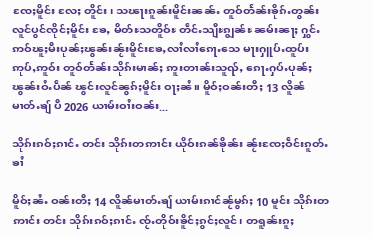ၸႄႈမိူင်း လႄႈ တိူင်း၊ သၽႃးၵူၼ်းမိူင်းၼၼ်ႉ တူဝ်တႅၼ်းၶိုၵ်ႉတွၼ်း လူင်ပွင်ၸိုင်ႈမိူင်း ၶႄႇ မိတ်ႊသတိူဝ်ႊ တဵင်ႉသျီႊၵျွၼ်ႊ ၼမ်းၼႃႈ ႁွင်ႉဢဝ်ၽူႈမီးပုၼ်ႈၽွၼ်းၼႂ်းမိူင်းၶႄႇလၢႆလၢႆၵေႃႉသေ မႃးႁူပ်ႉထူပ်းဢုပ်ႇဢူဝ်း တူဝ်တႅၼ်းသိုၵ်းမၢၼ်ႈ ဢူးတၢၼ်းသူၺ်ႇ ၵေႃႉႁပ်ႉပုၼ်ႈၽွၼ်းဝႆႉပဵၼ် ၽွင်းလူင်ၼွၵ်ႈမိူင်း ဝႃႈၼႆ။ မိူဝ်ႈဝၼ်းတီႈ 13 လိူၼ်မၢတ်ႉၶျ် ပီ 2026 ယၢမ်းဝၢႆးဝၼ်း...

သိုၵ်းၵဝ်ႈၵၢင်ႉ တင်း သိုၵ်းတဢၢင်း ယိုဝ်းၵၼ်ၶိုၼ်း ၼႂ်းၸႄႈဝဵင်းၵူတ်ႉၶၢႆ

မိူဝ်ႈၼႆႉ ဝၼ်းတီႈ 14 လိူၼ်မၢတ်ႉၶျ် ယၢမ်းၵၢင်ၼႂ်မွၵ်ႈ 10 မူင်း သိုၵ်းတဢၢင်း တင်း သိုၵ်းၵဝ်ႈၵၢင်ႉ ၸႂ်ႉတိုဝ်းၶိူင်ႈၵွင်ႈလူင်၊ တရူၼ်းၵူႈ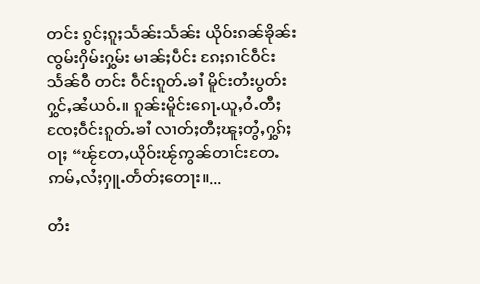တင်း ၵွင်ႈၵူႈသႅၼ်းသႅၼ်း ယိုဝ်းၵၼ်ၶိုၼ်း ၸွမ်းႁိမ်းႁွမ်း မၢၼ်ႈပဵင်း ၵႄႈၵၢင်ဝဵင်းသႅၼ်ဝီ တင်း ဝဵင်းၵူတ်ႉၶၢႆ မိူင်းတႆးပွတ်းႁွင်ႇၼႆယဝ်ႉ။ ၵူၼ်းမိူင်းၵေႃႉယူႇဝႆႉတီႈၸႄႈဝဵင်းၵူတ်ႉၶၢႆ လၢတ်ႈတီႈၽူႈတွႆႇႁွၵ်ႈဝႃႈ “ၽႂ်တႄႇယိုဝ်းၽႂ်ဢွၼ်တၢင်းတႄႉ ဢမ်ႇလႆႈႁူႉတႅတ်ႈတေႃး။...

တႆး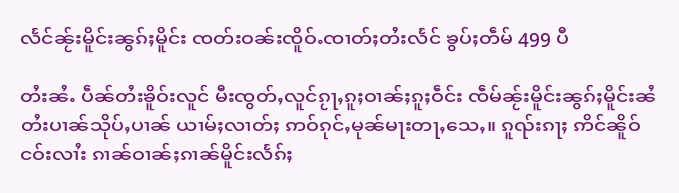လႅင်ၼႂ်းမိူင်းၼွၵ်ႈမိူင်း ၸတ်းဝၼ်းၸိူဝ်ႉၸၢတ်ႈတႆးလႅင် ၶွပ်ႈတဵမ် 499 ပီ

တႆးၼႆႉ ပဵၼ်တႆးၶိူဝ်းလူင် မီးၸွတ်ႇလူင်ၵႂႃႇၵူႈဝၢၼ်ႈၵူႈဝဵင်း ၸဵမ်ၼႂ်းမိူင်းၼွၵ်ႈမိူင်းၼႆ တႆးပၢၼ်သိုပ်ႇပၢၼ် ယၢမ်ႈလၢတ်ႈ ဢဝ်ၵုင်ႇမုၼ်မႃးတႃႇသေႇ။ ၵူၺ်းၵႃႈ ဢိင်ၼိူဝ် ငဝ်းလၢႆး ၵၢၼ်ဝၢၼ်ႈၵၢၼ်မိူင်းလႅၵ်ႈ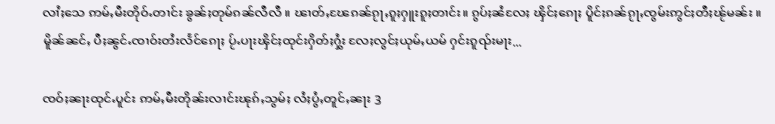လၢႆႈသေ ဢမ်ႇမီးတိုဝ်ႉတၢင်း ၶွၼ်ႈတုမ်ၵၼ်လီလီ ။ ၽၢတ်ႇၽႄၵၼ်ၵႂႃႇၵူႈႁူးၵူႈတၢင်း။ ၵွပ်ႈၼႆလႄႈ ၾိင်ႈၵေႃႈ ပိူင်ႈၵၼ်ၵႂႃႇၸွမ်းဢွင်ႈတီႈၽႂ်မၼ်း ။ မိူၼ်ၼင်ႇ ပီႈၼွင်ႉၸၢဝ်းတႆးလႅင်ၵေႃႈ ပႂ်ႉပႃးၾိင်ႈထုင်းႁိတ်ႈႁွႆး လႄႈလွင်ႈယုမ်ႇယမ် ႁင်းၵူၺ်းမႃး...

ၸဝ်ႈၼႃးထုင်ႉပူင်း ဢမ်ႇမီးတိုၼ်းလၢင်းၽုၵ်ႇသွမ်ႈ လႆႈပွႆႇတူင်ႇၼႃး 3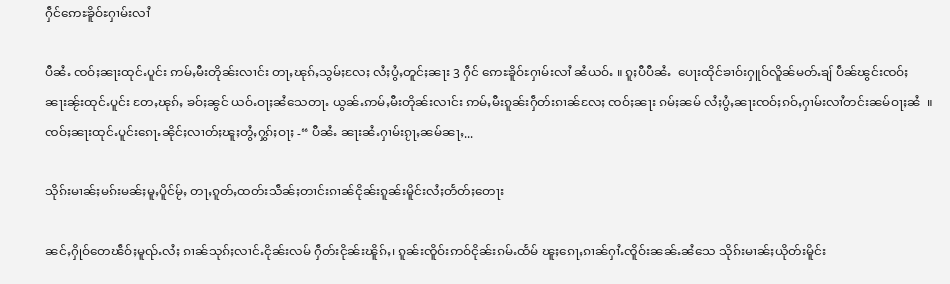ႁဵင်ဢေႊၶိူဝ်ႊႁၢမ်းလၢႆ

ပီၼႆႉ ၸဝ်ႈၼႃးထုင်ႉပူင်း ဢမ်ႇမီးတိုၼ်းလၢင်း တႃႇၽုၵ်ႇသွမ်ႈလႄႈ လႆႈပွႆႇတူင်ႈၼႃး 3 ႁဵင် ဢေႊၶိူဝ်ႊႁၢမ်းလၢႆ ၼႆယဝ်ႉ ။ ၵူႈပီပီၼႆႉ  ပေႃးထိုင်ၶၢဝ်းႁူဝ်လိူၼ်မတ်ႉၶျ် ပဵၼ်ၽွင်းၸဝ်ႈၼႃးၼႂ်းထုင်ႉပူင်း တႄႇၽုၵ်ႇ ၶဝ်ႈၼွင် ယဝ်ႉဝႃႈၼႆသေတႃႉ ယွၼ်ႉဢမ်ႇမီးတိုၼ်းလၢင်း ဢမ်ႇမီးၵူၼ်းႁဵတ်းၵၢၼ်လႄႈ ၸဝ်ႈၼႃး ၵမ်ႈၼမ် လႆႈပွႆႇၼႃးၸဝ်ႈၵဝ်ႇႁၢမ်းလၢႆတင်းၼမ်ဝႃႈၼႆ  ။ ၸဝ်ႈၼႃးထုင်ႉပူင်းၵေႃႉၼိုင်ႈလၢတ်ႈၽူႈတွႆႇႁွၵ်ႈဝႃႈ -“ ပီၼႆႉ ၼႃးၼႆႉႁၢမ်းၵႂႃႇၼမ်ၼႃႇ...

သိုၵ်းမၢၼ်ႈမၵ်းမၼ်ႈမူႇပိူင်မႂ်ႇ တႃႇၵူတ်ႇထတ်းသဵၼ်ႈတၢင်းၵၢၼ်ငိုၼ်းၵူၼ်းမိူင်းလႆႈတႅတ်ႈတေႃး

ၼင်ႇႁိုဝ်တေၽဵဝ်ႈမူၺ်ႉလႆႈ ၵၢၼ်သုၵ်ႈလၢင်ႉငိုၼ်းလမ် ႁဵတ်းငိုၼ်းၽိူၵ်ႇ၊ ၵူၼ်းၸိူဝ်းဢဝ်ငိုၼ်းၵမ်ႉထႅမ် ၽူႈၵေႃႇၵၢၼ်ႁၢႆႉၸိူဝ်းၼၼ်ႉၼႆသေ သိုၵ်းမၢၼ်ႈယိုတ်းမိူင်း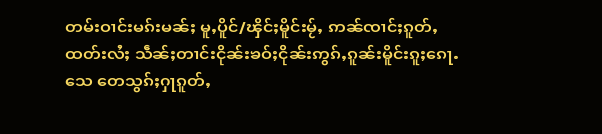တမ်းဝၢင်းမၵ်းမၼ်ႈ မူႇပိူင်/ၾိင်ႈမိူင်းမႂ်ႇ ဢၼ်ၸၢင်ႈၵူတ်ႇထတ်းလႆႈ သဵၼ်ႈတၢင်းငိုၼ်းၶဝ်ႈငိုၼ်းဢွၵ်ႇၵူၼ်းမိူင်းၵူႈၵေႃႉသေ တေသွၵ်ႈႁႃၵူတ်ႇ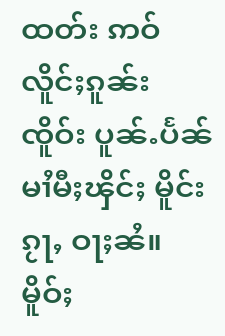ထတ်း ဢဝ်လိူင်ႈၵူၼ်းၸိူဝ်း ပူၼ်ႉပႅၼ်မၢႆမီႈၾိင်ႈ မိူင်းၵႂႃႇ ဝႃႈၼႆ။ မိူဝ်ႈ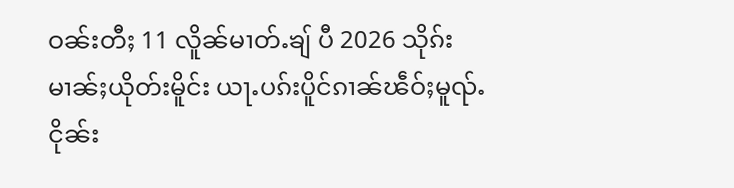ဝၼ်းတီႈ 11 လိူၼ်မၢတ်ႉၶျ် ပီ 2026 သိုၵ်းမၢၼ်ႈယိုတ်းမိူင်း ယႃႉပၵ်းပိူင်ၵၢၼ်ၽဵဝ်ႈမူၺ်ႉငိုၼ်း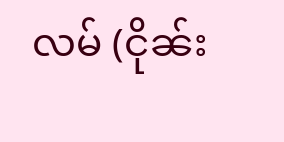လမ် (ငိုၼ်း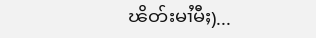ၽိတ်းမၢႆမီႈ)...